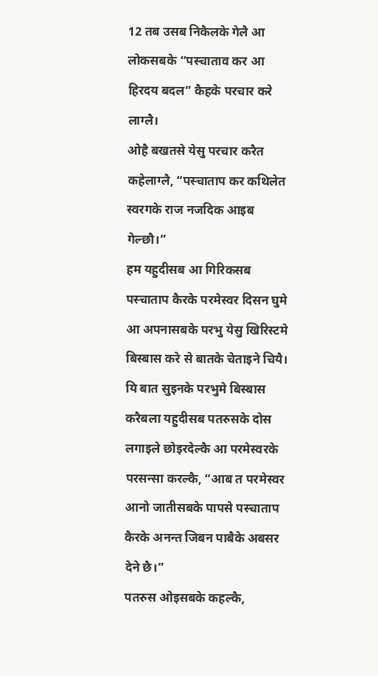12 तब उसब निकैलके गेलै आ लोकसबके “पस्चाताव कर आ हिरदय बदल” कैहके परचार करे लाग्लै।
ओहै बखतसे येसु परचार करैत कहेलाग्लै, “पस्चाताप कर कथिलेत स्वरगके राज नजदिक आइब गेल्छौ।”
हम यहुदीसब आ गिरिकसब पस्चाताप कैरके परमेस्वर दिसन घुमे आ अपनासबके परभु येसु खिरिस्टमे बिस्बास करे से बातके चेताइने चियै।
यि बात सुइनके परभुमे बिस्बास करैबला यहुदीसब पतरुसके दोस लगाइले छोइरदेल्कै आ परमेस्वरके परसन्सा करल्कै, “आब त परमेस्वर आनो जातीसबके पापसे पस्चाताप कैरके अनन्त जिबन पाबैके अबसर देने छै।”
पतरुस ओइसबके कहल्कै,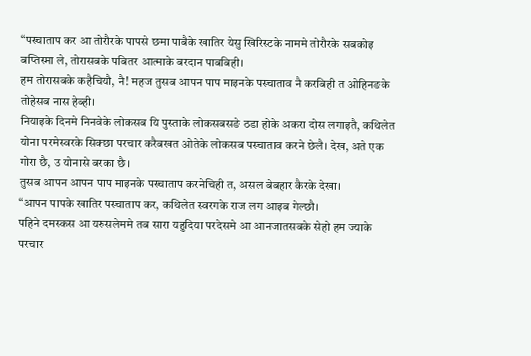“पस्चाताप कर आ तोरौरके पापसे छमा पाबैके खातिर येसु खिरिस्टके नाममे तोरौरके सबकोइ बप्तिस्मा ले, तोरासबके पबितर आत्माके बरदान पाबबिही।
हम तोरासबके कहैचियौ, नै! महज तुसब आपन पाप माइनके पस्चाताव नै करबिही त ओहिनङके तोहेसब नास हेब्ही।
नियाइके दिनमे निनवेके लोकसब यि पुस्ताके लोकसबसङे ठडा होके अकरा दोस लगाइतै, कथिलेत योना परमेस्वरके सिक्छा परचार करैबखत ओतेके लोकसब पस्चाताव करने छेलै। देख, अते एक गोरा छै, उ योनासे बरका छै।
तुसब आपन आपन पाप माइनके पस्चाताप करनेचिही त, असल बेबहार कैरके देखा।
“आपन पापके खातिर पस्चाताप कर, कथिलेत स्वरगके राज लग आइब गेल्छौ।
पहिने दमस्कस आ यरुसलेममे तब सारा यहुदिया परदेसमे आ आनजातसबके सेहो हम ज्याके परचार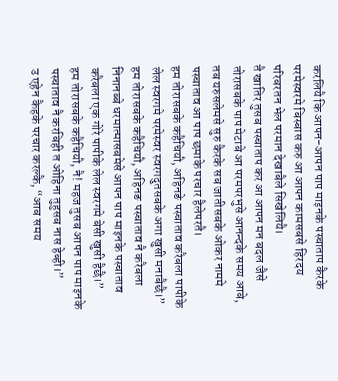करलियै कि आपन-आपन पाप माइनके पस्चाताप कैरके परमेस्वरमे बिस्बास करु आ आपन कामसबसे हिरदय परिबरतन भेल परमान देखाबैले सिखेलियै।
तै खातिर तुसब पस्चाताप कर आ आपन मन बदल जैसे तोरासबके पाप मेटाबे आ परमपरभुसे आनन्दके समय आबे,
तब यरुसलेमसे सुरु कैरके सब जातीसबके ओकर नाममे पस्चाताव आ पाप छमाके परचार हैलेपरतै।
हम तोरासबके कहैचियौ, अहिनङे पस्चाताव करैबला पापीके लेल स्वरगमे परमेस्वर स्वरगदुतसबके अगा खुसी मनाबैछै।”
हम तोरासबके कहैचियौ, अहिनङ पस्चाताव नै करैबला निनानब्बे धरमात्मासबमेसे आपन पाप माइनके पस्चाताव करैबला एक गोरे पापीके लेल स्वरगमे बेसी खुसी हैछै।”
हम तोरासबके कहैचियौ, नै! महज तुसब आपन पाप माइनके पस्चाताव नै करबिही त ओहिना तुहुसब नास हेब्ही।”
उ एहेन कैहके परचार करल्कै, “आब समय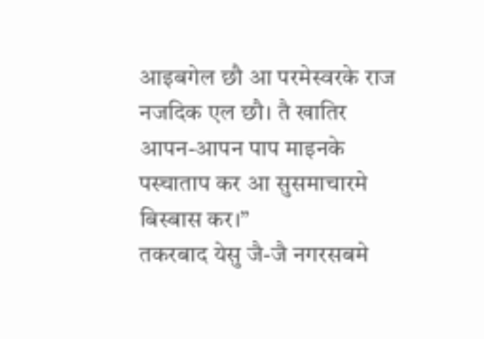आइबगेल छौ आ परमेस्वरके राज नजदिक एल छौ। तै खातिर आपन-आपन पाप माइनके पस्चाताप कर आ सुसमाचारमे बिस्बास कर।”
तकरबाद येसु जै-जै नगरसबमे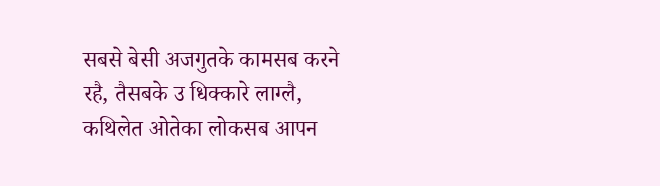सबसे बेसी अजगुतके कामसब करने रहै, तैसबके उ धिक्कारे लाग्लै, कथिलेत ओतेका लोकसब आपन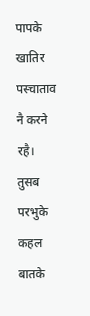पापके खातिर पस्चाताव नै करने रहै।
तुसब परभुके कहल बातके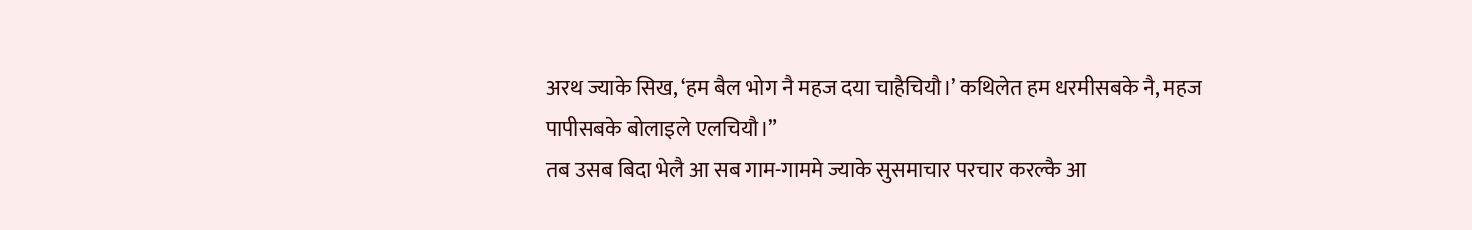अरथ ज्याके सिख, ‘हम बैल भोग नै महज दया चाहैचियौ।’ कथिलेत हम धरमीसबके नै, महज पापीसबके बोलाइले एलचियौ।”
तब उसब बिदा भेलै आ सब गाम-गाममे ज्याके सुसमाचार परचार करल्कै आ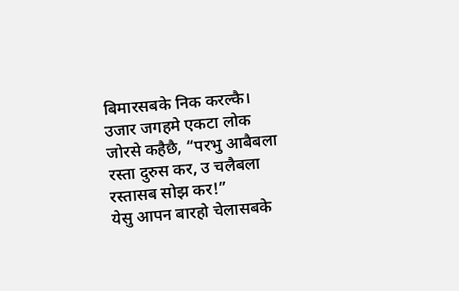बिमारसबके निक करल्कै।
उजार जगहमे एकटा लोक जोरसे कहैछै, “परभु आबैबला रस्ता दुरुस कर, उ चलैबला रस्तासब सोझ कर!”
येसु आपन बारहो चेलासबके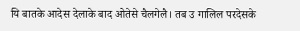यि बातके आदेस देलाके बाद ओतेसे चैलगेलै। तब उ गालिल परदेसके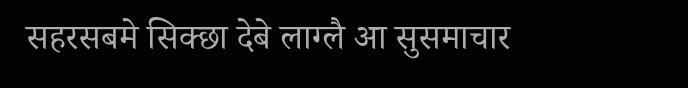सहरसबमे सिक्छा देबे लाग्लै आ सुसमाचार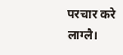परचार करे लाग्लै।